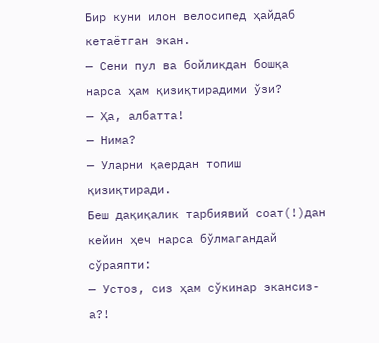Бир куни илон велосипед ҳайдаб кетаётган экан.
— Сени пул ва бойликдан бошқа нарса ҳам қизиқтирадими ўзи?
— Ҳа, албатта!
— Нима?
— Уларни қаердан топиш қизиқтиради.
Беш дақиқалик тарбиявий соат(!)дан кейин ҳеч нарса бўлмагандай сўраяпти:
— Устоз, сиз ҳам сўкинар экансиз-а?!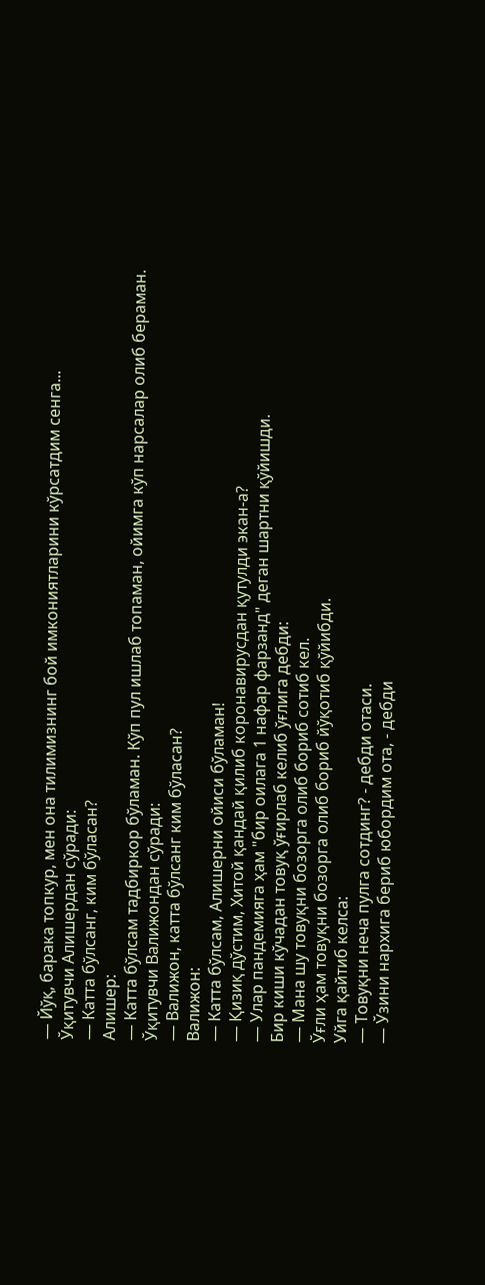— Йўқ, барака топкур, мен она тилимизнинг бой имкониятларини кўрсатдим сенга...
Ўқитувчи Алишердан сўради:
— Катта бўлсанг, ким бўласан?
Алишер:
— Катта бўлсам тадбиркор бўламан. Кўп пул ишлаб топаман, ойимга кўп нарсалар олиб бераман.
Ўқитувчи Валижондан сўради:
— Валижон, катта бўлсанг ким бўласан?
Валижон:
— Катта бўлсам, Алишерни ойиси бўламан!
— Қизиқ дўстим, Хитой қандай қилиб коронавирусдан қутулди экан-а?
— Улар пандемияга ҳам "бир оилага 1 нафар фарзанд" деган шартни қўйишди.
Бир киши кўчадан товуқ ўғирлаб келиб ўғлига дебди:
— Мана шу товуқни бозорга олиб бориб сотиб кел.
Ўғли ҳам товуқни бозорга олиб бориб йўқотиб қўйибди.
Уйга қайтиб келса:
— Товуқни неча пулга сотдинг? - дебди отаси.
— Ўзини нархига бериб юбордим ота, - дебди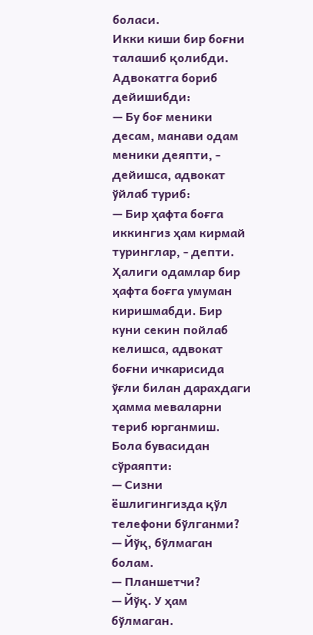боласи.
Икки киши бир боғни талашиб қолибди. Адвокатга бориб дейишибди:
— Бу боғ меники десам, манави одам меники деяпти, - дейишса, адвокат ўйлаб туриб:
— Бир ҳафта боғга иккингиз ҳам кирмай туринглар, - депти.
Ҳалиги одамлар бир ҳафта боғга умуман киришмабди. Бир куни секин пойлаб келишса, адвокат боғни ичкарисида ўғли билан дарахдаги ҳамма меваларни териб юрганмиш.
Бола бувасидан сўраяпти:
— Сизни ёшлигингизда қўл телефони бўлганми?
— Йўқ, бўлмаган болам.
— Планшетчи?
— Йўқ. У ҳам бўлмаган.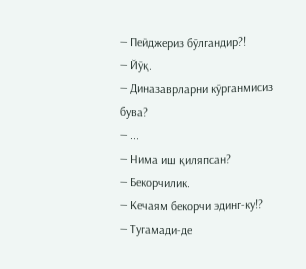— Пейджериз бўлгандир?!
— Йўқ.
— Диназаврларни кўрганмисиз бува?
— ...
— Нима иш қиляпсан?
— Бекорчилик.
— Кечаям бекорчи эдинг-ку!?
— Тугамади-де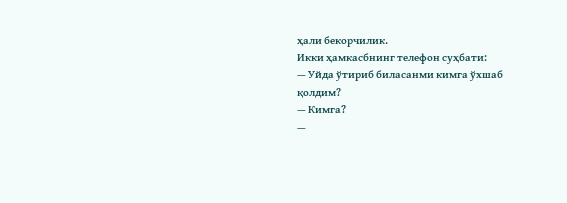ҳали бекорчилик.
Икки ҳамкасбнинг телефон суҳбати:
— Уйда ўтириб биласанми кимга ўхшаб қолдим?
— Кимга?
—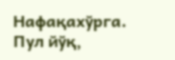Нафақахўрга. Пул йўқ,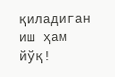қиладиган иш ҳам йўқ!